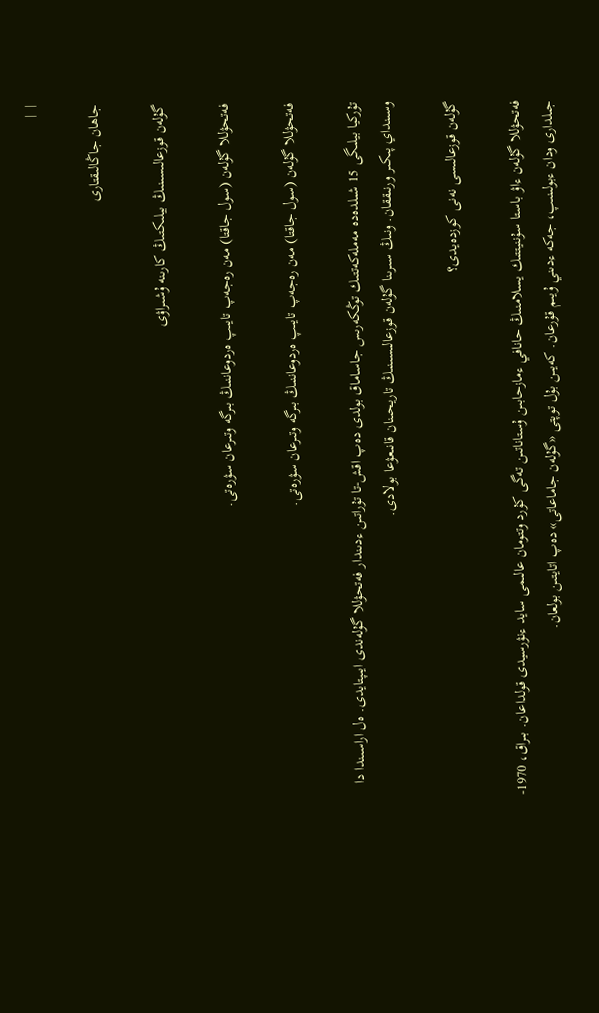|  |

جاھان جاڭالىقتارى

گۇلەن قوزعالىسىنىڭ بيلىكتىڭ كارىنە ۇشىراۋى

فەتحۋللا گۇلەن (سول جاقتا) مەن رەجەپ تايىپ ەردوعاننىڭ بىرگە وتىرعان سۋرەتى.

فەتحۋللا گۇلەن (سول جاقتا) مەن رەجەپ تايىپ ەردوعاننىڭ بىرگە وتىرعان سۋرەتى.

تۇركيا بيلىگى 15 شىلدەدە مەملەكەتتىك توڭكەرىس جاساماق بولدى دەپ اقش-تا تۇراتىن ءدىندار فەتحۋللا گۇلەندى ايىپتايدى. ەل اراسىندا دا وسىنداي پىكىر ورنىققان. ونىڭ سىرىنا گۇلەن قوزعالىسىنىڭ تاريحىنان قانىعۋعا بولادى.

گۇلەن قوزعالىسى نەنى كوزدەيدى؟

فەتحۋللا گۇلەن ءاۋ باستا سۇننيتتىك يسلامنىڭ حانافي ءمازحابىن ۇستاناتىن تەگى كۇرد وتتومان عالىمى سايد ءنۋرسيدى قولداعان. بىراق، 1970-جىلدارى ودان ءبولىنىپ، جەكە ءدىني ۇيىم قۇرعان. كەيىن بۇل توپتى «گۇلەن جاماعاتى» دەپ اتايتىن بولعان.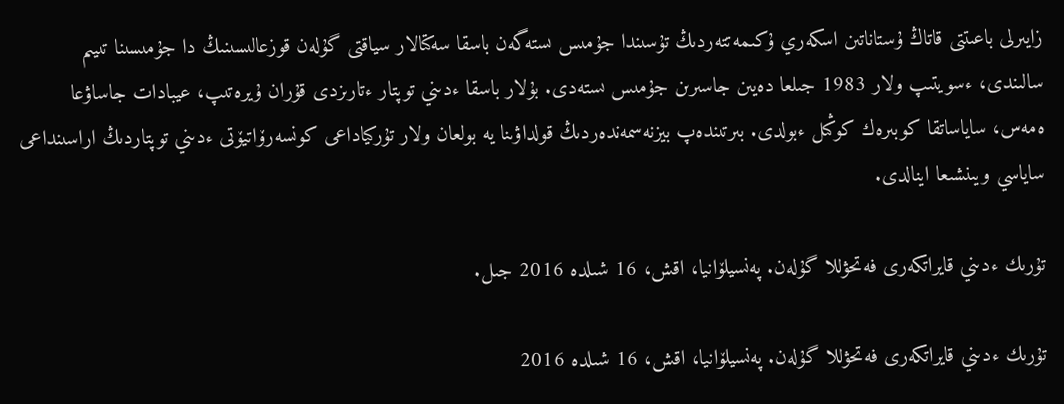زايىرلى باعىتتى قاتاڭ ۇستاناتىن اسكەري ۇكىمەتتەردىڭ تۇسىندا جۇمىس ىستەگەن باسقا سەكتالار سياقتى گۇلەن قوزعالىسىنىڭ دا جۇمىسىنا تىيىم سالىندى، ءسويتىپ ولار 1983 جىلعا دەيىن جاسىرىن جۇمىس ىستەدى. بۇلار باسقا ءدىني توپتار ءتارىزدى قۇران ۇيرەتىپ، عيبادات جاساۋعا ەمەس، ساياساتقا كوبىرەك كوڭىل ءبولدى. بىرتىندەپ بيزنەسمەندەردىڭ قولداۋىنا يە بولعان ولار تۇركياداعى كونسەرۆاتيۆتى ءدىني توپتاردىڭ اراسىنداعى ساياسي ويىنشىعا اينالدى.

تۇرىك ءدىني قايراتكەرى فەتحۋللا گۇلەن. پەنسيلۆانيا، اقش، 16 شىلدە 2016 جىل.

تۇرىك ءدىني قايراتكەرى فەتحۋللا گۇلەن. پەنسيلۆانيا، اقش، 16 شىلدە 2016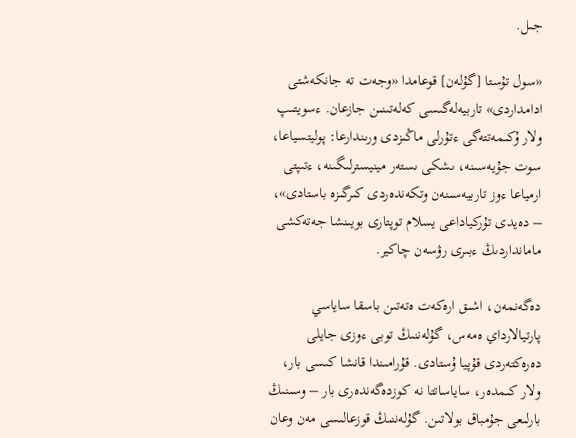جىل.

«سول تۇستا [گۇلەن] قوعامدا «وجەت تە جانكەشتى ادامداردى» تاربيەلەگىسى كەلەتىنىن جازعان. ءسويتىپ ولار ۇكىمەتتەگى ءتۇرلى ماڭىزدى ورىندارعا: پوليتسياعا، سوت جۇيەسىنە، ىشكى ىستەر مينيسترلىگىنە، ءتىپتى ارمياعا ءوز تاربيەسىنەن وتكەندەردى كىرگىزە باستادى»، – دەيدى تۇركياداعى يسلام توپتارى بويىنشا جەتەكشى مامانداردىڭ ءبىرى رۋسەن چاكير.

دەگەنمەن، اشىق ارەكەت ەتەتىن باسقا ساياسي پارتيالارداي ەمەس، گۇلەننىڭ توبى ءوزى جايلى دەرەكتەردى قۇپيا ۇستادى. قۇرامىندا قانشا كىسى بار، ولار كىمدەر، ساياساتتا نە كوزدەگەندەرى بار – وسىنىڭ بارلىعى جۇمباق بولاتىن. گۇلەننىڭ قوزعالىسى مەن وعان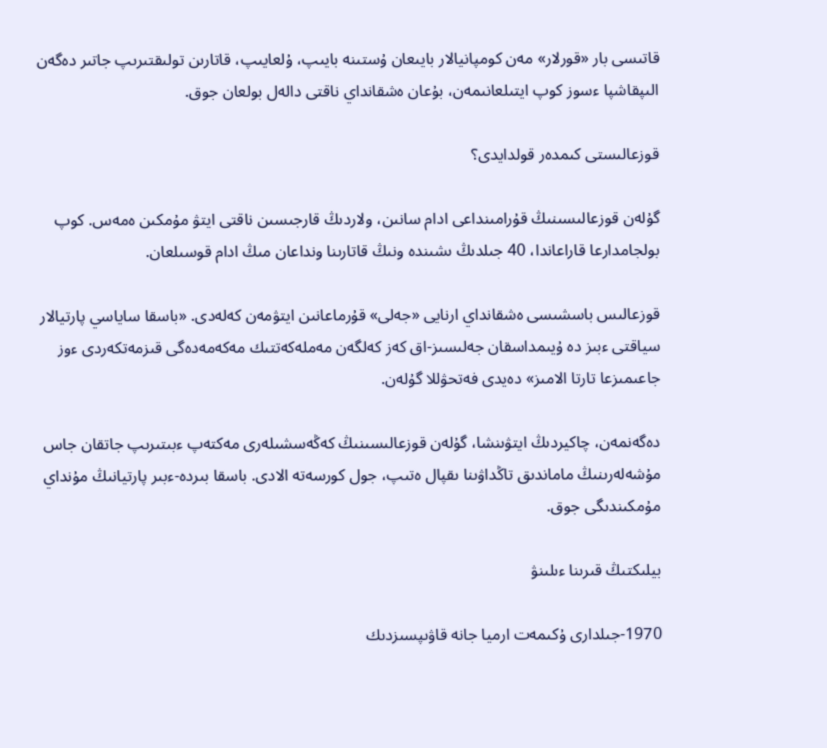قاتىسى بار «قورلار» مەن كومپانيالار بايىعان ۇستىنە بايىپ، ۇلعايىپ، قاتارىن تولىقتىرىپ جاتىر دەگەن الىپقاشپا ءسوز كوپ ايتىلعانىمەن، بۇعان ەشقانداي ناقتى دالەل بولعان جوق.

قوزعالىستى كىمدەر قولدايدى؟

گۇلەن قوزعالىسىنىڭ قۇرامىنداعى ادام سانىن، ولاردىڭ قارجىسىن ناقتى ايتۋ مۇمكىن ەمەس. كوپ بولجامدارعا قاراعاندا، 40 جىلدىڭ ىشىندە ونىڭ قاتارىنا ونداعان مىڭ ادام قوسىلعان.

قوزعالىس باسشىسى ەشقانداي ارنايى «جەلى» قۇرماعانىن ايتۋمەن كەلەدى. «باسقا ساياسي پارتيالار سياقتى ءبىز دە ۇيىمداسقان جەلىسىز-اق كەز كەلگەن مەملەكەتتىك مەكەمەدەگى قىزمەتكەردى ءوز جاعىمىزعا تارتا الامىز» دەيدى فەتحۋللا گۇلەن.

دەگەنمەن، چاكيردىڭ ايتۋىنشا، گۇلەن قوزعالىسىنىڭ كەڭەسشىلەرى مەكتەپ ءبىتىرىپ جاتقان جاس مۇشەلەرىنىڭ ماماندىق تاڭداۋىنا ىقپال ەتىپ، جول كورسەتە الادى. باسقا بىردە-ءبىر پارتيانىڭ مۇنداي مۇمكىندىگى جوق.

بيلىكتىڭ قىرىنا ءىلىنۋ

1970-جىلدارى ۇكىمەت ارميا جانە قاۋىپسىزدىك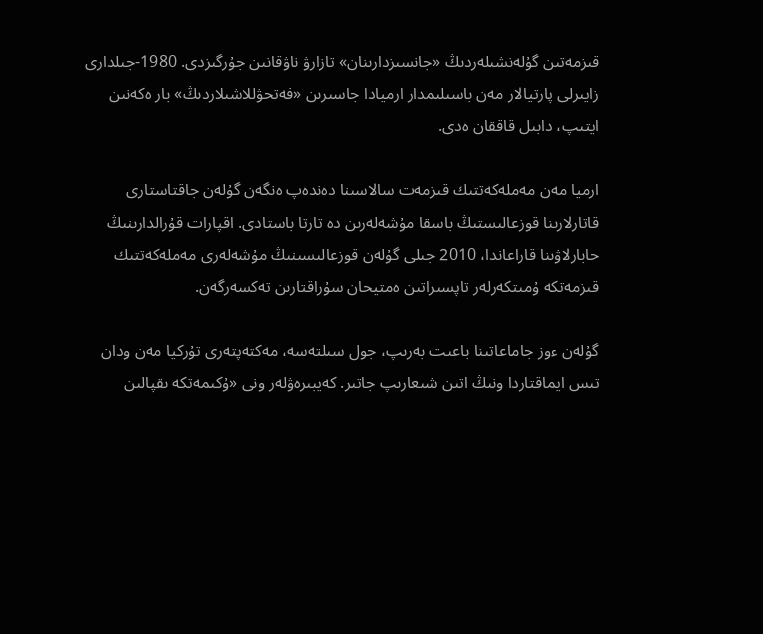قىزمەتىن گۇلەنشىلەردىڭ «جانسىزدارىنان» تازارۋ ناۋقانىن جۇرگىزدى. 1980-جىلدارى زايىرلى پارتيالار مەن باسىلىمدار ارميادا جاسىرىن «فەتحۋللاشىلاردىڭ» بار ەكەنىن ايتىپ، دابىل قاققان ەدى.

ارميا مەن مەملەكەتتىك قىزمەت سالاسىنا دەندەپ ەنگەن گۇلەن جاقتاستارى قاتارلارىنا قوزعالىستىڭ باسقا مۇشەلەرىن دە تارتا باستادى. اقپارات قۇرالدارىنىڭ حابارلاۋىنا قاراعاندا، 2010 جىلى گۇلەن قوزعالىسىنىڭ مۇشەلەرى مەملەكەتتىك قىزمەتكە ۇمىتكەرلەر تاپسىراتىن ەمتيحان سۇراقتارىن تەكسەرگەن.

گۇلەن ءوز جاماعاتىنا باعىت بەرىپ، جول سىلتەسە، مەكتەپتەرى تۇركيا مەن ودان تىس ايماقتاردا ونىڭ اتىن شىعارىپ جاتىر. كەيبىرەۋلەر ونى «ۇكىمەتكە ىقپالىن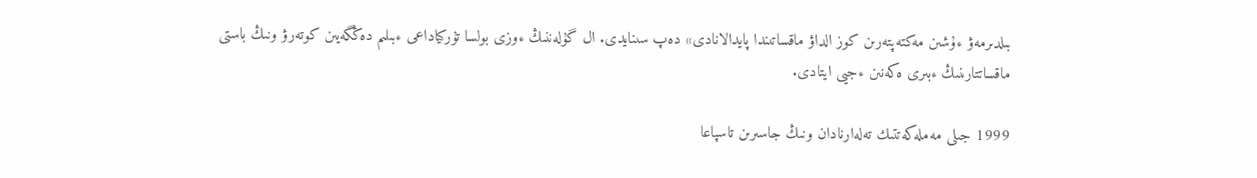بىلدىرمەۋ ءۇشىن مەكتەپتەرىن كوز الداۋ ماقساتىندا پايدالانادى» دەپ سىنايدى. ال گۇلەننىڭ ءوزى بولسا تۇركياداعى ءبىلىم دەڭگەيىن كوتەرۋ ونىڭ باستى ماقساتتارىنىڭ ءبىرى ەكەنىن ءجيى ايتادى.

1999 جىلى مەملەكەتتىك تەلەارنادان ونىڭ جاسىرىن تاسپاعا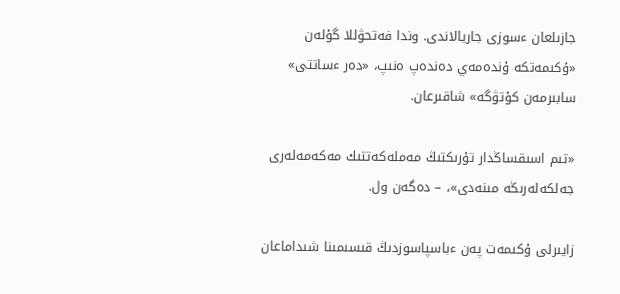جازىلعان ءسوزى جاريالاندى. وندا فەتحۋللا گۇلەن «ۇكىمەتكە ۇندەمەي دەندەپ ەنىپ، «دەر ءساتتى» سابىرمەن كۇتۋگە» شاقىرعان.

«تىم اسىقساڭدار تۇرىكتىڭ مەملەكەتتىك مەكەمەلەرى جەلكەلەرىڭە مىنەدى»، – دەگەن ول.

زايىرلى ۇكىمەت پەن ءباسپاسوزدىڭ قىسىمىنا شىداماعان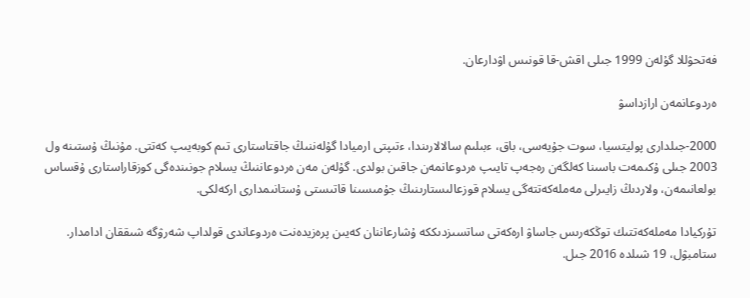فەتحۋللا گۇلەن 1999 جىلى اقش-قا قونىس اۋدارعان.

ەردوعانمەن ارازداسۋ

2000-جىلدارى پوليتسيا، سوت جۇيەسى، باق، ءبىلىم سالالارىندا، ءتىپتى ارميادا گۇلەننىڭ جاقتاستارى تىم كوبەيىپ كەتتى. مۇنىڭ ۇستىنە ول 2003 جىلى ۇكىمەت باسىنا كەلگەن رەجەپ تايىپ ەردوعانمەن جاقىن بولدى. گۇلەن مەن ەردوعاننىڭ يسلام جونىندەگى كوزقاراستارى ۇقساس بولعانىمەن، ولاردىڭ زايىرلى مەملەكەتتەگى يسلام قوزعالىستارىنىڭ جۇمىسىنا قاتىستى ۇستانىمدارى اركەلكى.

تۇركيادا مەملەكەتتىك توڭكەرىس جاساۋ ارەكەتى ساتسىزدىككە ۇشارعاننان كەيىن پرەزيدەنت ەردوعاندى قولداپ شەرۋگە شىققان ادامدار. ستامبۋل، 19 شىلدە 2016 جىل.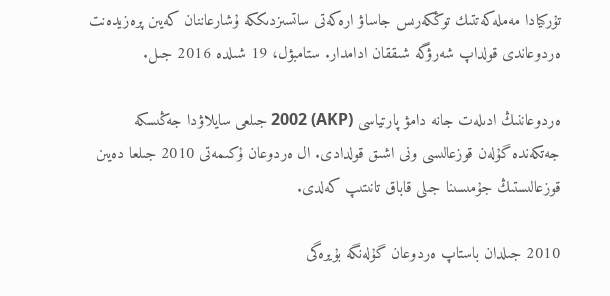تۇركيادا مەملەكەتتىك توڭكەرىس جاساۋ ارەكەتى ساتسىزدىككە ۇشارعاننان كەيىن پرەزيدەنت ەردوعاندى قولداپ شەرۋگە شىققان ادامدار. ستامبۋل، 19 شىلدە 2016 جىل.

ەردوعاننىڭ ادىلەت جانە دامۋ پارتياسى (AKP) 2002 جىلعى سايلاۋدا جەڭىسكە جەتكەندە گۇلەن قوزعالىسى ونى اشىق قولدادى. ال ەردوعان ۇكىمەتى 2010 جىلعا دەيىن قوزعالىستىڭ جۇمىسىنا جىلى قاباق تانىتىپ كەلدى.

2010 جىلدان باستاپ ەردوعان گۇلەنگە بۇيرەگى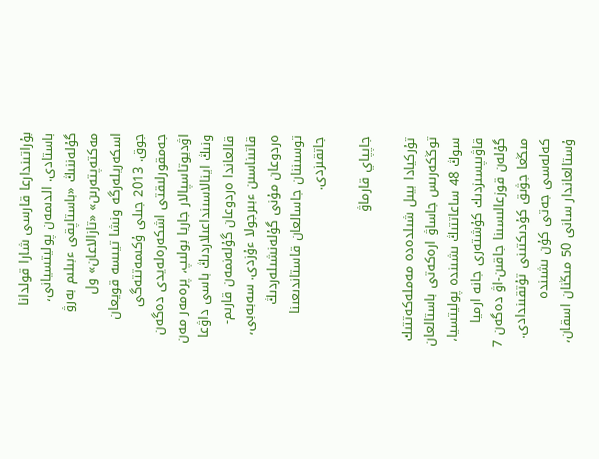بۇراتىندارعا قارسى شارا قولدانا باستادى. الدىمەن پوليتسيانى، گۇلەننىڭ «باستاپقى ءبىلىم بەرۋ مەكتەپتەرىن» «تازالاعان» ول اسكەريلەرگە ونشا تيىسە قويعان جوق. 2013 جىلى ۇكىمەتتەگى جەمقورلىقتى اشكەرەلەيدى دەگەن اۋديوتاسپالار جاريا بولىپ، پرەمەر مەن ونىڭ اينالاسىنداعىلاردىڭ باسى داۋعا قالعاندا ەردوعان گۇلەنمەن قارىم-قاتىناسىن ءبىرجولا ءۇزدى. سەبەبى، ەردوعان مۇنى گۇلەنشىلەردىڭ توسىننان جاسالعان قاستاندىعىنا جاتقىزدى.

جاپپاي قارماۋ

تۇركيادا بيىل شىلدەدە مەملەكەتتىك توڭكەرىس جاساۋ ارەكەتى باستالعان سوڭ 48 ساعاتتىڭ ىشىندە پوليتسيا، قاۋىپسىزدىك كۇشتەرى جانە ارميا گۇلەن قوزعالىسىنا جاقىن-اۋ دەگەن 7 مىڭعا جۋىق كۇدىكتىنى تۇتقىندادى. كەلەسى جەتى كۇن ىشىندە ۇستالعاندار سانى 50 مىڭنان اسقان،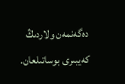دەگەنمەن ولاردىڭ كەيبىرى بوساتىلعان.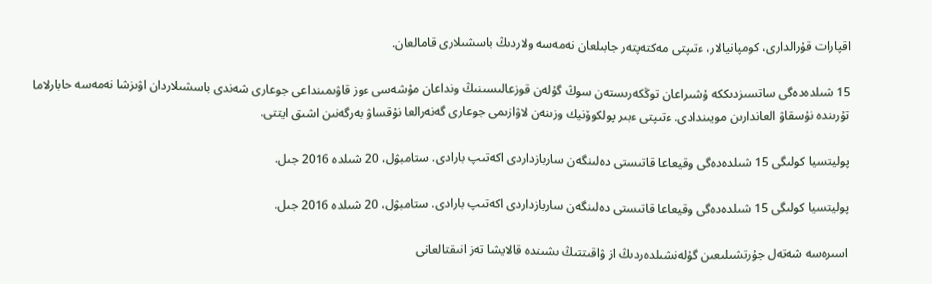اقپارات قۇرالدارى، كومپانيالار، ءتىپتى مەكتەپتەر جابىلعان نەمەسە ولاردىڭ باسشىلارى قامالعان.

15 شىلدەدەگى ساتسىزدىككە ۇشىراعان توڭكەرىستەن سوڭ گۇلەن قوزعالىسىنىڭ ونداعان مۇشەسى ءوز قاۋىمىنداعى جوعارى شەندى باسشىلاردان اۋىزشا نەمەسە حابارلاما تۇرىندە نۇسقاۋ العاندارىن مويىندادى. ءتىپتى ءبىر پولكوۆنيك وزىنەن لاۋازىمى جوعارى گەنەرالعا نۇقساۋ بەرگەنىن اشىق ايتتى.

پوليتسيا كولىگى 15 شىلدەدەگى وقيعاعا قاتىستى دەلىنگەن ساربازداردى اكەتىپ بارادى. ستامبۋل، 20 شىلدە 2016 جىل.

پوليتسيا كولىگى 15 شىلدەدەگى وقيعاعا قاتىستى دەلىنگەن ساربازداردى اكەتىپ بارادى. ستامبۋل، 20 شىلدە 2016 جىل.

اسىرەسە شەتەل جۇرتشىلىعىن گۇلەنشىلدەردىڭ از ۋاقىتتىڭ ىشىندە قالايشا تەز انىقتالعانى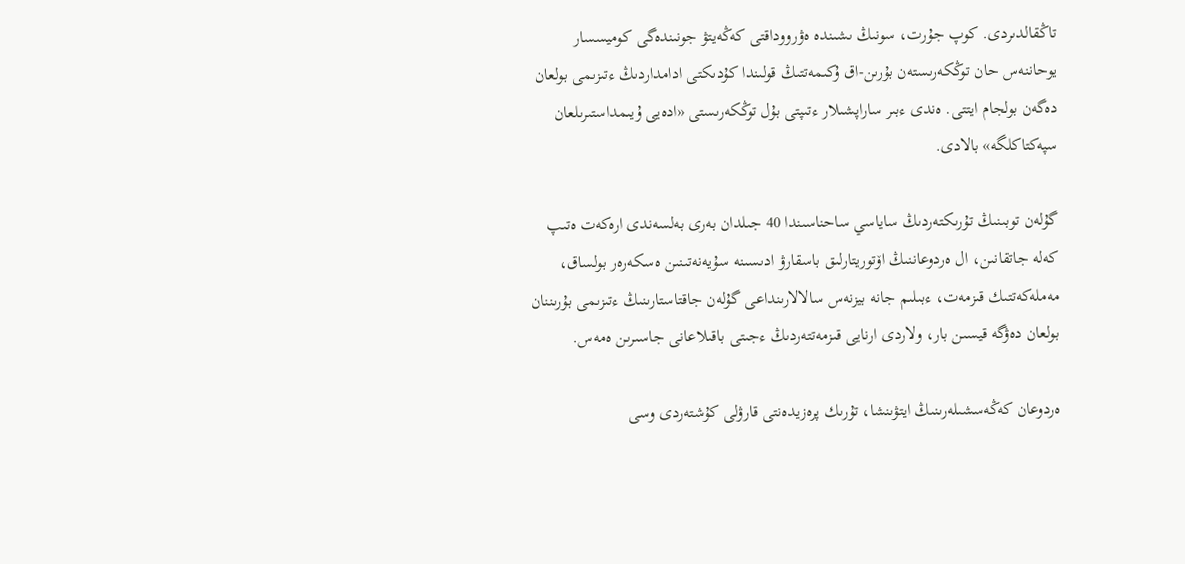تاڭقالدىردى. كوپ جۇرت، سونىڭ ىشىندە ەۋرووداقتى كەڭەيتۋ جونىندەگى كوميسسار يوحاننەس حان توڭكەرىستەن بۇرىن-اق ۇكىمەتتىڭ قولىندا كۇدىكتى ادامداردىڭ ءتىزىمى بولعان دەگەن بولجام ايتتى. ەندى ءبىر ساراپشىلار ءتىپتى بۇل توڭكەرىستى «ادەيى ۇيىمداستىرىلعان سپەكتاكلگە» بالادى.

گۇلەن توبىنىڭ تۇرىكتەردىڭ ساياسي ساحناسىندا 40 جىلدان بەرى بەلسەندى ارەكەت ەتىپ كەلە جاتقانىن، ال ەردوعاننىڭ اۆتوريتارلىق باسقارۋ ادىسىنە سۇيەنەتىنىن ەسكەرەر بولساق، مەملەكەتتىك قىزمەت، ءبىلىم جانە بيزنەس سالالارىنداعى گۇلەن جاقتاستارىنىڭ ءتىزىمى بۇرىننان بولعان دەۋگە قيسىن بار، ولاردى ارنايى قىزمەتتەردىڭ ءجىتى باقىلاعانى جاسىرىن ەمەس.

ەردوعان كەڭەسشىلەرىنىڭ ايتۋىنشا، تۇرىك پرەزيدەنتى قارۋلى كۇشتەردى وسى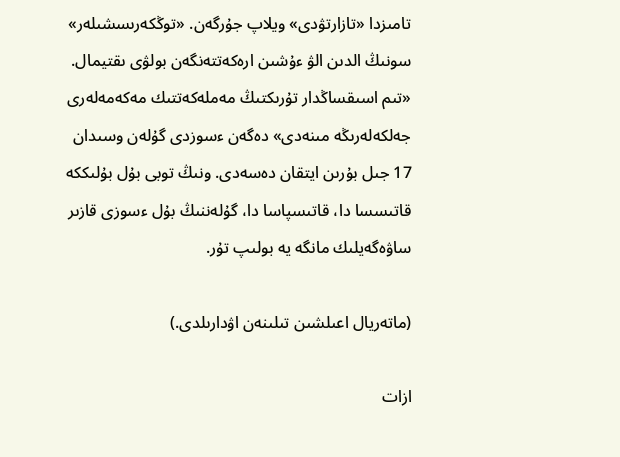تامىزدا «تازارتۋدى» ويلاپ جۇرگەن. «توڭكەرىسشىلەر» سونىڭ الدىن الۋ ءۇشىن ارەكەتتەنگەن بولۋى ىقتيمال. «تىم اسىقساڭدار تۇرىكتىڭ مەملەكەتتىك مەكەمەلەرى جەلكەلەرىڭە مىنەدى» دەگەن ءسوزدى گۇلەن وسىدان 17 جىل بۇرىن ايتقان دەسەدى. ونىڭ توبى بۇل بۇلىككە قاتىسسا دا، قاتىسپاسا دا، گۇلەننىڭ بۇل ءسوزى قازىر ساۋەگەيلىك مانگە يە بولىپ تۇر.

(ماتەريال اعىلشىن تىلىنەن اۋدارىلدى.)

ازات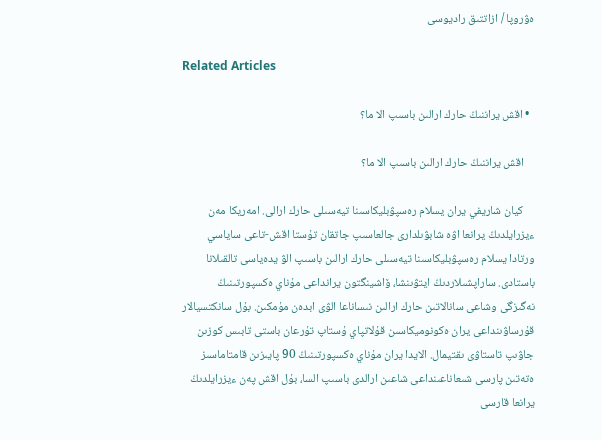ەۋروپا / ازاتتىق راديوسى

Related Articles

  • اقش يراننىڭ حارك ارالىن باسىپ الا ما؟

    اقش يراننىڭ حارك ارالىن باسىپ الا ما؟

    كيان شاريفي يران يسلام رەسپۋبليكاسىنا تيەسىلى حارك ارالى. امەريكا مەن ءيزرايلدىڭ يرانعا اۋە شابۋىلدارى جالعاسىپ جاتقان تۇستا اقش-تاعى ساياسي ورتادا يسلام رەسپۋبليكاسىنا تيەسىلى حارك ارالىن باسىپ الۋ يدەياسى تالقىلانا باستادى. ساراپشىلاردىڭ ايتۋىنشا، ۆاشينگتون يرانداعى مۇناي ەكسپورتىنىڭ نەگىزگى وشاعى سانالاتىن حارك ارالىن نىساناعا الۋى ابدەن مۇمكىن. بۇل سانكتسيالار قۇرساۋىنداعى يران ەكونوميكاسىن قۇلاتپاي ۇستاپ تۇرعان باستى تابىس كوزىن جاۋىپ تاستاۋى ىقتيمال. الايدا يران مۇناي ەكسپورتىنىڭ 90 پايىزىن قامتاماسىز ەتەتىن پارسى شىعاناعىنداعى شاعىن ارالدى باسىپ السا، بۇل اقش پەن ءيزرايلدىڭ يرانعا قارسى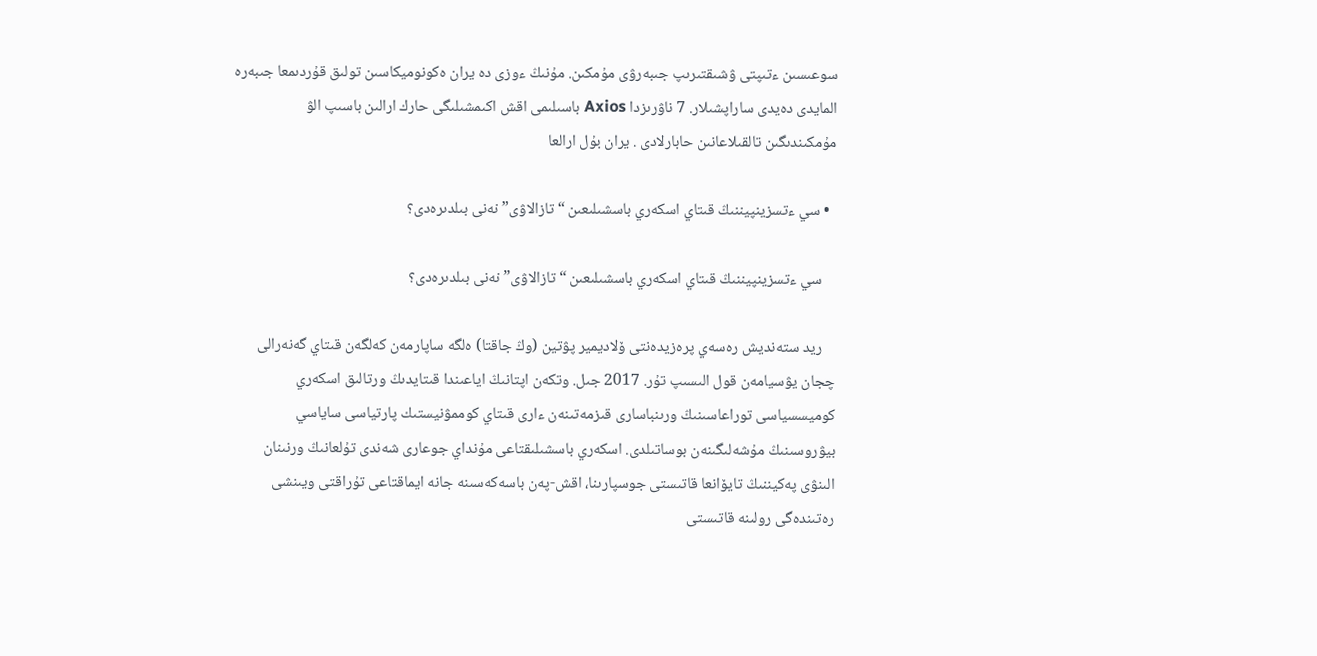سوعىسىن ءتىپتى ۋشىقتىرىپ جىبەرۋى مۇمكىن. مۇنىڭ ءوزى دە يران ەكونوميكاسىن تولىق قۇردىمعا جىبەرە المايدى دەيدى ساراپشىلار. 7 ناۋرىزدا Axios باسىلىمى اقش اكىمشىلىگى حارك ارالىن باسىپ الۋ مۇمكىندىگىن تالقىلاعانىن حابارلادى . يران بۇل ارالعا

  • سي ءتسزينپيننىڭ قىتاي اسكەري باسشىلىعىن “تازالاۋى” نەنى بىلدىرەدى؟

    سي ءتسزينپيننىڭ قىتاي اسكەري باسشىلىعىن “تازالاۋى” نەنى بىلدىرەدى؟

    ريد ستەنديش رەسەي پرەزيدەنتى ۆلاديمير پۋتين (وڭ جاقتا) ەلگە ساپارمەن كەلگەن قىتاي گەنەرالى چجان يۋسيامەن قول الىسىپ تۇر. 2017 جىل. وتكەن اپتانىڭ اياعىندا قىتايدىڭ ورتالىق اسكەري كوميسسياسى توراعاسىنىڭ ورىنباسارى قىزمەتىنەن ءارى قىتاي كوممۋنيستىك پارتياسى ساياسي بيۋروسىنىڭ مۇشەلىگىنەن بوساتىلدى. اسكەري باسشىلىقتاعى مۇنداي جوعارى شەندى تۇلعانىڭ ورنىنان الىنۋى پەكيننىڭ تايۆانعا قاتىستى جوسپارىنا، اقش-پەن باسەكەسىنە جانە ايماقتاعى تۇراقتى ويىنشى رەتىندەگى رولىنە قاتىستى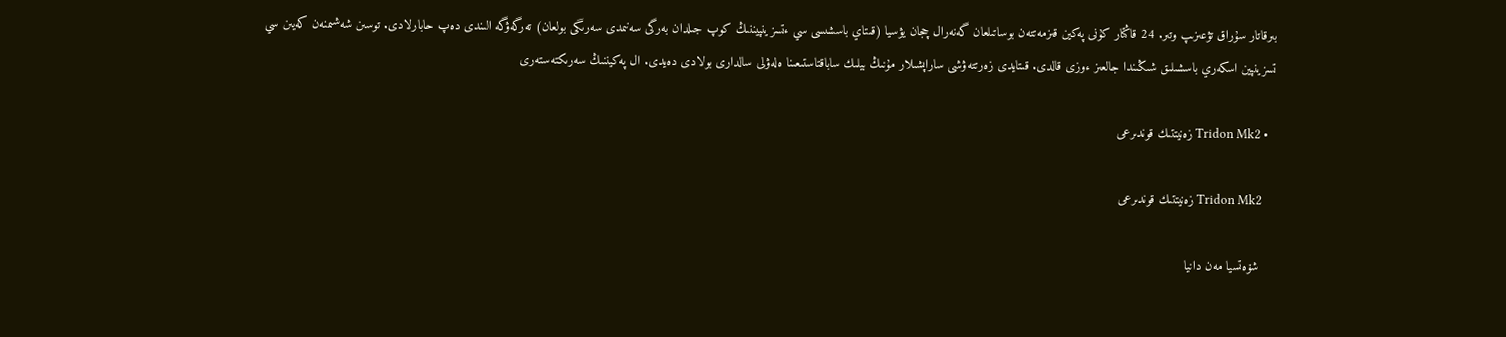بىرقاتار سۇراق تۋعىزىپ وتىر. 24 قاڭتار كۇنى پەكين قىزمەتتەن بوساتىلعان گەنەرال چجان يۋسيا (قىتاي باسشىسى سي ءتسزينپيننىڭ كوپ جىلدان بەرگى سەنىمدى سەرىگى بولعان) تەرگەۋگە الىندى دەپ حابارلادى. توسىن شەشىمنەن كەيىن سي تسزينپين اسكەري باسشىلىق شىڭىندا جالعىز ءوزى قالدى. قىتايدى زەرتتەۋشى ساراپشىلار مۇنىڭ بيلىك ساباقتاستىعىنا ەلەۋلى سالدارى بولادى دەيدى. ال پەكيننىڭ سەرىكتەستەرى

  • Tridon Mk2 زەنيتتىك قوندىرعى

    Tridon Mk2 زەنيتتىك قوندىرعى

    شۆەتسيا مەن دانيا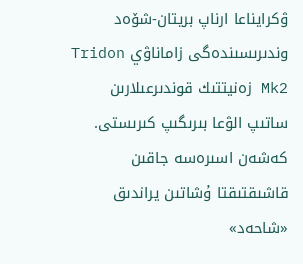ۋكرايناعا ارناپ بريتان-شۆەد وندىرىسىندەگى زاماناۋي Tridon Mk2 زەنيتتىك قوندىرعىلارىن ساتىپ الۋعا بىرىگىپ كىرىستى. كەشەن اسىرەسە جاقىن قاشىقتىقتا ۇشاتىن يراندىق «شاحەد»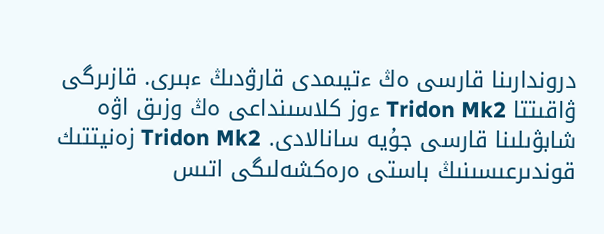دروندارىنا قارسى ەڭ ءتيىمدى قارۋدىڭ ءبىرى. قازىرگى ۋاقىتتا Tridon Mk2 ءوز كلاسىنداعى ەڭ وزىق اۋە شابۋىلىنا قارسى جۇيە سانالادى. Tridon Mk2 زەنيتتىك قوندىرعىسىنىڭ باستى ەرەكشەلىگى اتىس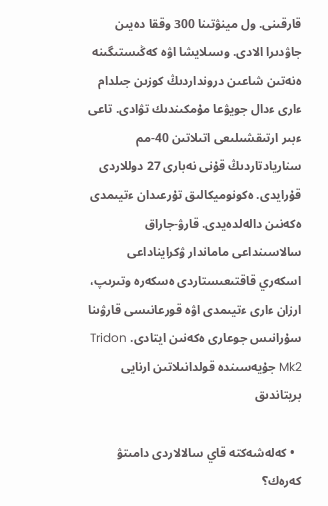قارقىنى. ول مينۋتىنا 300 وققا دەيىن جاۋدىرا الادى. وسىلايشا اۋە كەڭىستىگىنە ەنەتىن شاعىن درونداردىڭ كوزىن جىلدام ءارى ءدال جويۋعا مۇمكىندىك تۋادى. تاعى ءبىر ارتىقشىلىعى اتىلاتىن 40-مم سناريادتاردىڭ قۇنى نەبارى 27 دوللاردى قۇرايدى. ەكونوميكالىق تۇرعىدان ءتيىمدى ەكەنىن دالەلدەيدى. قارۋ-جاراق سالاسىنداعى ماماندار ۋكرايناداعى اسكەري قاقتىعىستاردى ەسكەرە وتىرىپ، ارزان ءارى ءتيىمدى اۋە قورعانىسى قارۋىنا سۇرانىس جوعارى ەكەنىن ايتادى. Tridon Mk2 جۇيەسىندە قولدانىلاتىن ارنايى بريتاندىق

  • كەلەشەكتە قاي سالالاردى دامىتۋ كەرەك؟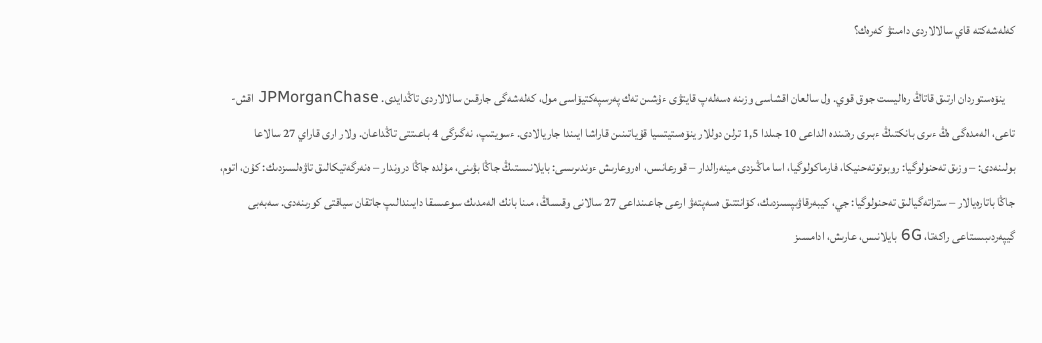كەلەشەكتە قاي سالالاردى دامىتۋ كەرەك؟

    ينۆەستوردان ارتىق قاتاڭ رەاليست جوق قوي. ول سالعان اقشاسى وزىنە ەسەلەپ قايتۋى ءۇشىن تەك پەرسپەكتيۆاسى مول، كەلەشەگى جارقىن سالالاردى تاڭدايدى. JPMorganChase اقش-تاعى، الەمدەگى ەڭ ءىرى بانكتىڭ ءبىرى رەتىندە الداعى 10 جىلدا 1,5 ترلن دوللار ينۆەستيتسيا قۇياتىنىن قاراشا ايىندا جاريالادى. ءسويتىپ، نەگىزگى 4 باعىتتى تاڭداعان. ولار ارى قاراي 27 سالاعا بولىنەدى: – وزىق تەحنولوگيا: روبوتوتەحنيكا، فارماكولوگيا، اسا ماڭىزدى مينەرالدار – قورعانىس، اەروعارىش ءوندىرىسى: بايلانىستىڭ جاڭا بۋىنى، مۇلدە جاڭا دروندار – ەنەرگەتيكالىق تاۋەلسىزدىك: كۇن، اتوم، جاڭا باتارەيالار – ستراتەگيالىق تەحنولوگيا: جي، كيبەرقاۋىپسىزدىك، كۆانتتىق ەسەپتەۋ ارعى جاعىنداعى 27 سالانى وقىساڭ، مىنا بانك الەمدىك سوعىسقا دايىندالىپ جاتقان سياقتى كورىنەدى. سەبەبى گيپەردىبىستاعى راكەتا، 6G بايلانىس، عارىش، ادامسىز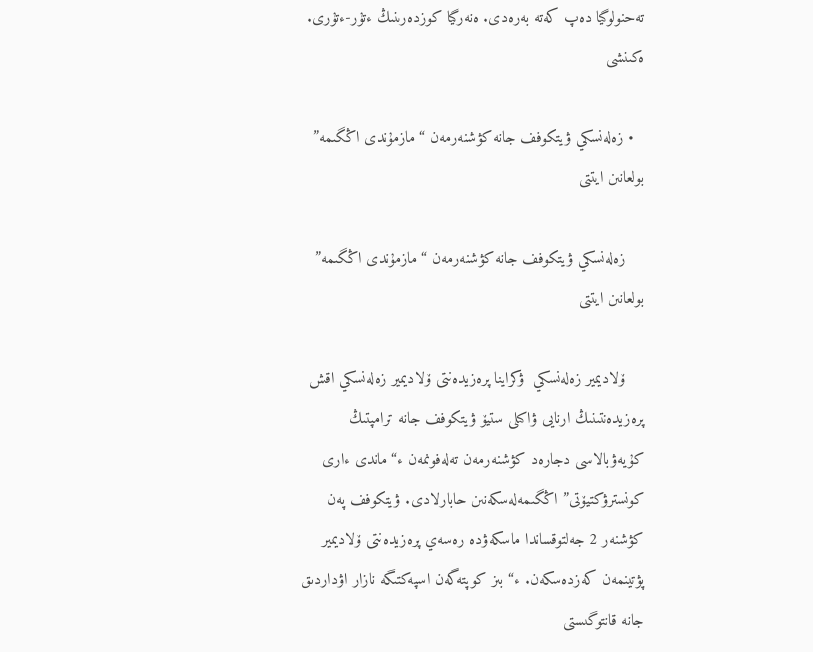تەحنولوگيا دەپ كەتە بەرەدى. ەنەرگيا كوزدەرىنىڭ ءتۇر-ءتۇرى. ەكىنشى

  • زەلەنسكي ۋيتكوفف جانە كۋشنەرمەن “مازمۇندى اڭگىمە” بولعانىن ايتتى

    زەلەنسكي ۋيتكوفف جانە كۋشنەرمەن “مازمۇندى اڭگىمە” بولعانىن ايتتى

    ۆلاديمير زەلەنسكي  ۋكراينا پرەزيدەنتى ۆلاديمير زەلەنسكي اقش پرەزيدەنتىنىڭ ارنايى ۋاكىلى ستيۆ ۋيتكوفف جانە ترامپتىڭ كۇيەۋبالاسى دجارەد كۋشنەرمەن تەلەفونمەن ء“ماندى ءارى كونسترۋكتيۆتى” اڭگىمەلەسكەنىن حابارلادى. ۋيتكوفف پەن كۋشنەر 2 جەلتوقساندا ماسكەۋدە رەسەي پرەزيدەنتى ۆلاديمير پۋتينمەن كەزدەسكەن. ء“بىز كوپتەگەن اسپەكتىگە نازار اۋداردىق جانە قانتوگىستى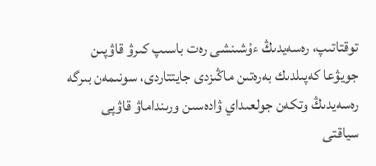توقتاتىپ، رەسەيدىڭ ءۇشىنشى رەت باسىپ كىرۋ قاۋپىن جويۋعا كەپىلدىك بەرەتىن ماڭىزدى جايتتاردى، سونىمەن بىرگە رەسەيدىڭ وتكەن جولعىداي ۋادەسىن ورىنداماۋ قاۋپى سياقتى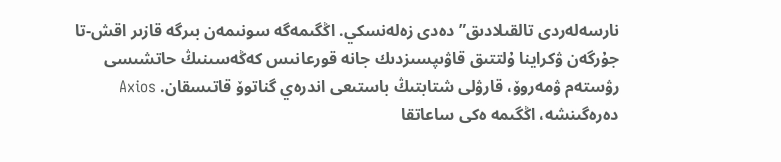نارسەلەردى تالقىلادىق” دەدى زەلەنسكي. اڭگىمەگە سونىمەن بىرگە قازىر اقش-تا جۇرگەن ۋكراينا ۇلتتىق قاۋىپسىزدىك جانە قورعانىس كەڭەسىنىڭ حاتشىسى رۋستەم ۋمەروۆ، قارۋلى شتابتىڭ باستىعى اندرەي گناتوۆ قاتىسقان. Axios دەرەگىنشە، اڭگىمە ەكى ساعاتقا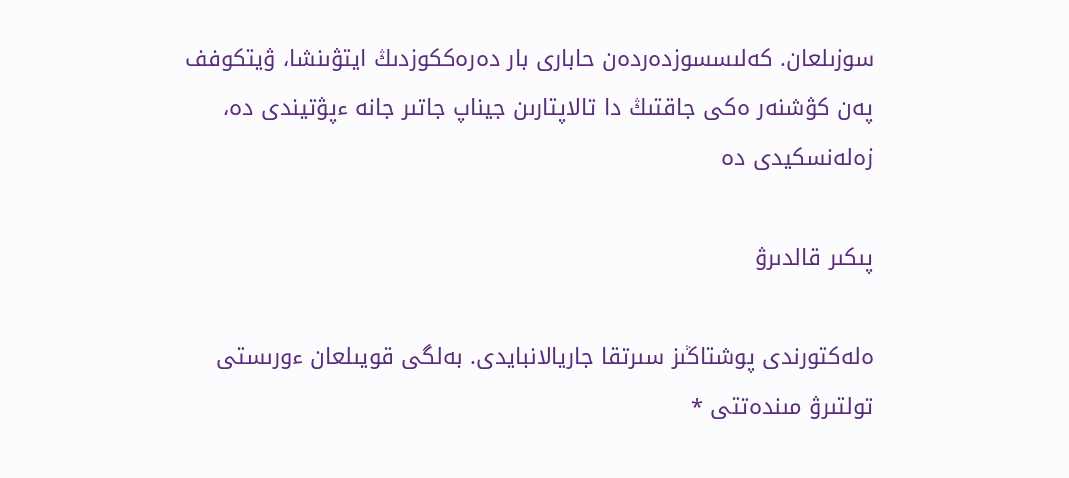سوزىلعان. كەلىسسوزدەردەن حابارى بار دەرەككوزدىڭ ايتۋىنشا، ۋيتكوفف پەن كۋشنەر ەكى جاقتىڭ دا تالاپتارىن جيناپ جاتىر جانە ءپۋتيندى دە، زەلەنسكيدى دە

پىكىر قالدىرۋ

ەلەكتورندى پوشتاڭىز سىرتقا جاريالانبايدى. بەلگى قويىلعان ءورىستى تولتىرۋ مىندەتتى *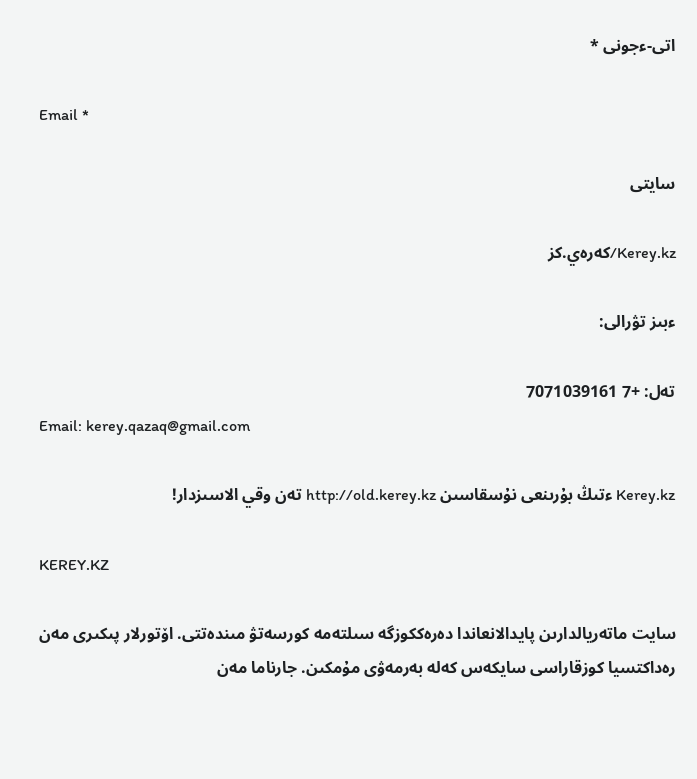اتى-ءجونى *

Email *

سايتى

Kerey.kz/كەرەي.كز

ءبىز تۋرالى:

تەل: +7 7071039161
Email: kerey.qazaq@gmail.com

Kerey.kz ءتىڭ بۇرىنعى نۇسقاسىن http://old.kerey.kz تەن وقي الاسىزدار!

KEREY.KZ

سايت ماتەريالدارىن پايدالانعاندا دەرەككوزگە سىلتەمە كورسەتۋ مىندەتتى. اۆتورلار پىكىرى مەن رەداكتسيا كوزقاراسى سايكەس كەلە بەرمەۋى مۇمكىن. جارناما مەن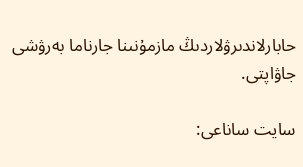حابارلاندىرۋلاردىڭ مازمۇنىنا جارناما بەرۋشى جاۋاپتى.

سايت ساناعى: